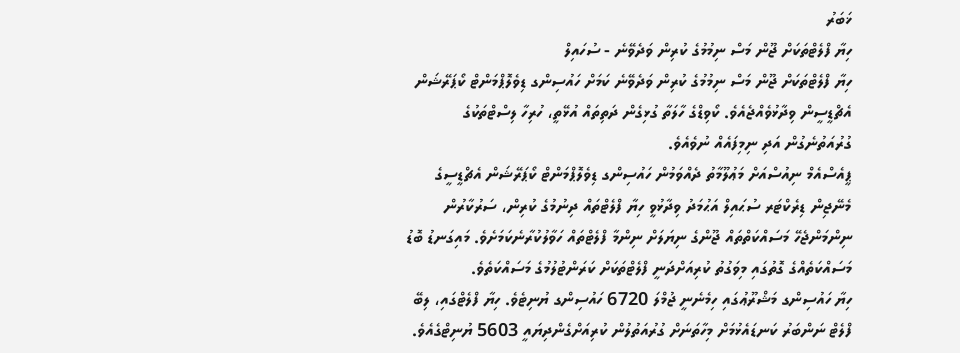ޚަބަރު
ހިޔާ ފްލެޓްތަކަށް ޖޫން މަސް ނިމުމުގެ ކުރިން ވަދެވޭނެ - ސުހައިލް
ހިޔާ ފްލެޓްތަކަށް ޖޫން މަސް ނިމުމުގެ ކުރިން ވަދެވޭނެ ކަމަށް ހައުސިންގ ޑިވެލޮޕްމަންޓް ކޯޕަރޭޝަން އެޗްޑީސީން ވިދާޅުވެއްޖެއެވެ. ކޯވިޑްގެ ހާލަތާ ގުޅިގެން ދަތިތައް އުޅޭތީ، ހުރިހާ ލިސްޓްތަކުގެ ގުރުއަތުނެގުން އަދި ނިމިފައެއް ނުވެއެވެ.
ޕީއެސްއެމް ނިއުސްއަށް މަޢުލޫމާތު ދެއްވަމުން ހައުސިންގ ޑިވެލޮޕްމަންޓް ކޯޕަރޭޝަން އެޗްޑީސީގެ މެނޭޖިން ޑިރެކްޓަރ ސުޙައިލް އަޙުމަދު ވިދާޅުވީ ހިޔާ ފްލެޓްތައް ދިނުމުގެ ކުރިން، ސަރުކާރުން ނިންމަންޖެހޭ މަސައްކަތްތައް ޖޫންގެ ނިޔަލަށް ނިންމާ ފްލެޓްތައް ހަވާލުކުރާނެކަމަށެވެ. މައިގަނޑު ބޮޑު މަސައްކަތެއްގެ ގޮތުގައި މިވަގުތު ކުރިއަށްދަނީ ފްލެޓްތަކަށް ކަރަންޓުލުމުގެ މަސައްކަތެވެ.
ހިޔާ ހައުސިންގ މަޝްރޫޢުގައި ހިމެނެނީ ޖުމްލަ 6720 ހައުސިންގ ޔުނިޓެވެ. ހިޔާ ފްލެޓްގައި، ލިބޭ ފްލެޓް ނަންބަރު ކަނޑައެޅުމަށް މިހާތަނަށް ގުރުއަތުލުން ކުރިއަށްގެންދިޔައީ 5603 ޔުނިޓްގެއެވެ.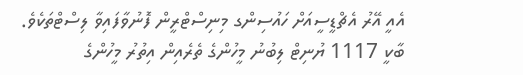އެއީ އޭރު އެޗްޑީސީއަށް ހައުސިންގ މިނިސްޓްރީން ފޮނުވާފައިވާ ލިސްޓްތަކެވެ. ބާކީ 1117 ޔުނިޓް ލިބުނު މީހުންގެ ތެރެއިން އިތުރު މީހުންގެ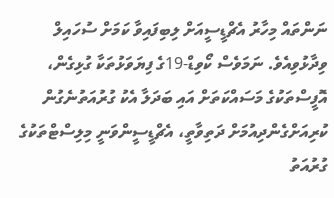ނަންތައް މިހާރު އެޗްޑީސީއަށް ލިބިފައިވާ ކަމަށް ސުހައިލް ވިދާޅުވިއެވެ. ނަމަވެސް ކޯވިޑް-19ގެ ފިޔަވަޅުތަކާ ގުޅިގެން، އޮފީސްތަކުގެ މަސައްކަތަށް އައި ބަދަލާ އެކު ގުރުއަތުނެގުން ކުރިއަށްގެންދިއުމަށް ދަތިވާތީ، އެޗްޑީސީންވަނީ މިލިސްޓްތަކުގެ ގުރުއަތު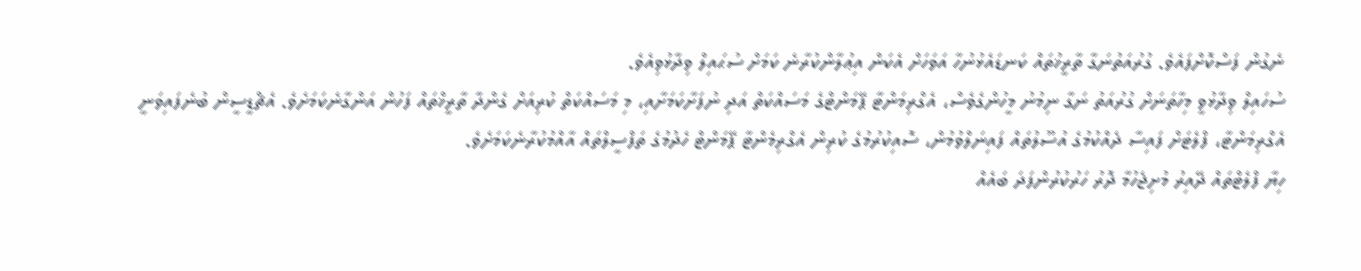ނެގުން ފަސްކޮށްފައެވެ. ގުރުއަތުނަގާ ތާރީޚުތައް ކަނޑައެޅުނުހާ އަވަހަށް އެކަން އިޢުލާންކުރާނެ ކަމަށް ސުޙައިލް ވިދާޅުވިއެވެ.
ސުހައިލް ވިދާޅުވީ މިހާތަނަށް ގުރުއަތު ނަގާ ނިމުނު މީހުންގެވެސް، އެގްރިމަންޓާ ޕޭމަންޓްގެ މަސައްކަތް އަދި ނުފަށާކަމަށާއި، މި މަސައްކަތް ކުރިއަށް ގެންދާ ތާރީޚްތައް ފަހުން އަންގާނެކަމަށެވެ. އެޗްޑީސީން ބުނެފައިވަނީ އެގްރިމަންޓާ، ފްލެޓަށް ފައިސާ ދެއްކުމުގެ އުސޫލުތައް ފައިނަލްވުމުން، ސޮއިކުރުމުގެ ކުރިން އެގްރިމެންޓާ ޕޭމަންޓް ހެދުމުގެ ތަފްސީލްތައް އާއްމުކުރާނެކަމަށެވެ.
ހިޔާ ފްލެޓްތައް ދޭއިރު މުށިޖެހުމާ ދޮރު ހަރުކުރުންފަދަ ބައެއް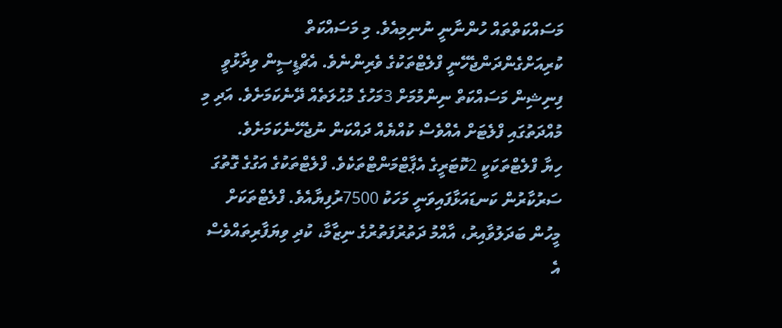މަސައްކަތްތައް ހުންނާނީ ނުނިމިއެވެ. މި މަސައްކަތް ކުރިއަށްގެންދަންޖެހޭނީ ފްލެޓްތަކުގެ ވެރިންނެވެ. އެޗްޑީސީން ވިދާޅުވީ ފިނިޝިން މަސައްކަތް ނިންމުމަށް 3މަހުގެ މުޙުލަތެއް ދޭނެކަމަށެވެ. އަދި މި މުއްދަތުގައި ފްލެޓަށް އެއްވެސް ކުއްޔެއް ދައްކަން ނުޖެހޭނެކަމަށެވެ.
ހިޔާ ފްލެޓްތަކަކީ 2ކޮޓަރީގެ އެޕާޓްމަންޓްތަކެވެ. ފްލެޓްތަކުގެ އަގުގެ ގޮތުގަ ސަރުކާރުން ކަނޑައަޅާފައިވަނީ މަހަކު 7500ރުފިޔާއެވެ. ފްލެޓްތަކަށް މީހުން ބަދަލުވާއިރު، އާއްމު ދަތުރުފަތުރުގެ ނިޒާމާ، ކުދި ވިޔަފާރިތައްވެސް އެ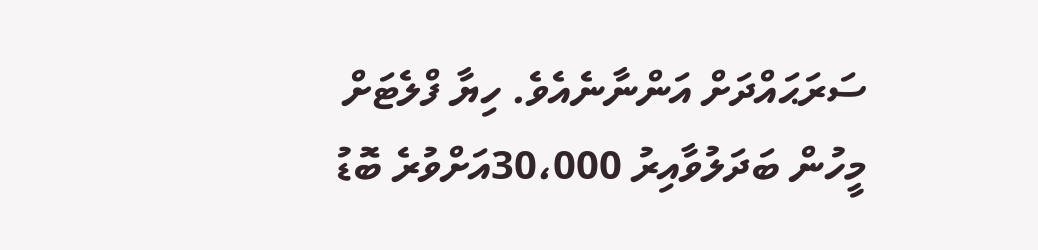ސަރަޙައްދަށް އަންނާނެއެވެ. ހިޔާ ފްލެޓަށް މީހުން ބަދަލުވާއިރު 30،000އަށްވުރެ ބޮޑު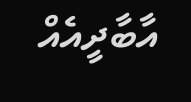އާބާދީއެއް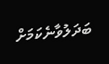ބަދަލުވާނެކަމަށް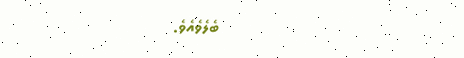ބެލެވެއެވެ.